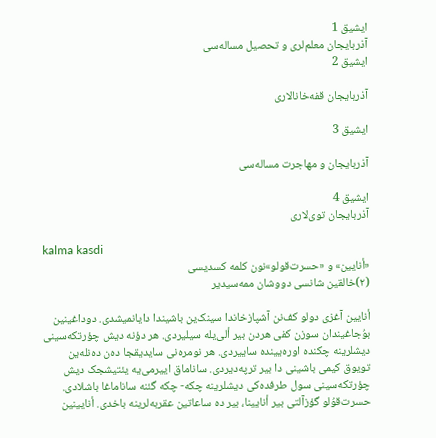ایشیق 1
آذربایجان معلم‌لری و تحصیل مساله‌سی
ایشیق 2

آذربایجان قفه‌خانالاری

ایشیق 3

آذربایجان و مهاجرت مساله‌سی

ایشیق 4
آذربایجان توی‌لاری

kalma kasdi
«أنایین» و «حسرت‌قولو»نون کلمه کسدیسی
(۲)خالقین شانسی دووشان ممه‌سیدیر

أنایین آغزی دولو کف‌نن آشپازخاندا سینک‌ین باشیندا دایانمیشدی. دوداغینین بوُجاغیندان سوزن کفی هردن بیر ألی‌یله سیلیردی. هر دؤنه دیش چؤرتکه‌سینی دیشلرینه چکنده اوره‌یینده ساییردی. هر نومره‌نی سایدیقجا ده‌ن ده‌نله‌ین‌ تویوق کیمی باشینی دا بیر ترپه‌دیردی. ساناماق اییرمی‌یه یئتیشجک دیش چؤرتکه‌سینی سول طرفده‌کی دیشلرینه چکه- چکه گئنه ساناماغا باشلادی. حسرت‌قوُلو گؤزآلتی بیر أنایینا، بیر ده ساعاتین عقربه‌لرینه باخدی. أنایینین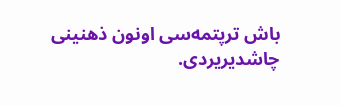باش ترپتمه‌سی اونون ذهنینی چاشدیریردی.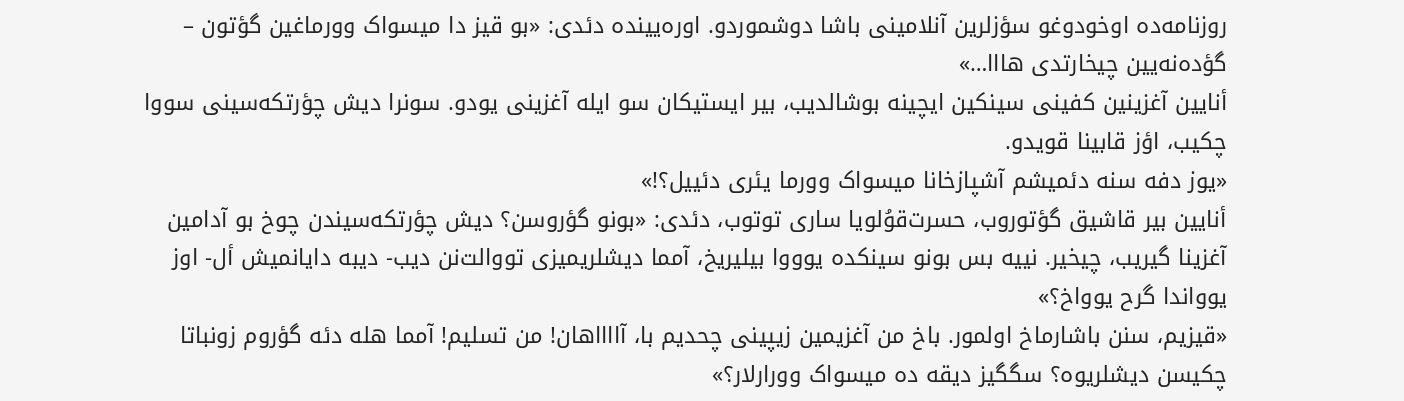روزنامه‌ده اوخودوغو سؤزلرین آنلامینی باشا دوشموردو. اوره‌یینده دئدی: «بو قیز دا میسواک وورماغین گؤتون – گؤده‌نه‌یین چیخارتدی هااا…»
أنایین آغزینین کفینی سینکین ایچینه بوشالدیب، بیر ایستیکان سو ایله آغزینی یودو. سونرا دیش چؤرتکه‌سینی سووا چکیب، اؤز قابینا قویدو.
«یوز دفه سنه دئمیشم آشپازخانا میسواک وورما یئری دئییل؟!»
أنایین بیر قاشیق گؤتوروب، حسرت‌‌قوُلویا ساری توتوب، دئدی: «بونو گؤروسن؟ دیش چؤرتکه‌‌سیندن چوخ بو آدامین آغزینا گیریب، چیخیر. نییه بس بونو سینکده یوووا بیلیریخ، آمما دیشلریمیزی تووالت‌‌نن دیب- دیبه دایانمیش أل- اوز یوواندا گرح یوواخ؟»
«قیزیم، سنن باشارماخ اولمور. باخ من آغزیمین زیپینی چحدیم با، آااااهان! من تسلیم! آمما هله دئه گؤروم زونباتا چکیسن دیشلریوه؟ سگگیز دیقه ده میسواک وورارلار؟»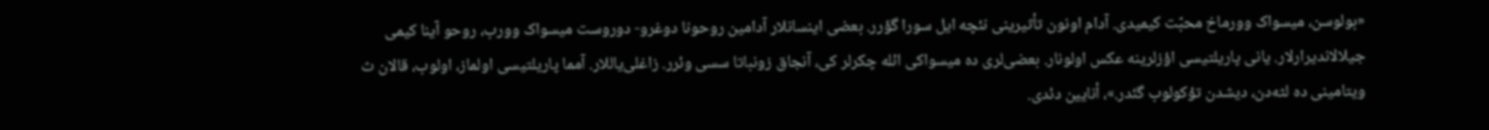«بولوسن، میسواک وورماخ محبّت کیمیدی. آدام اونون تأثیرینی نئچه ایل سورا گؤرر. بعضی اینسانلار آدامین روحونا دوغرو- دوروست میسواک وورب، روحو آینا کیمی جیلالاندیرارلار. یانی پاریلتیسی اؤزلرینه عکس اولونار. بعضی‌لری ده میسواکی ائله چکرلر کی، آنجاق زونباتا سسی وئرر. زاغلی‌یاللار. آمما پاریلتیسی اولماز، اولوب، قالان ث ویتامینی ده لثه‌دن، دیشدن تؤکولوب گئدر.»، أنایین دئدی.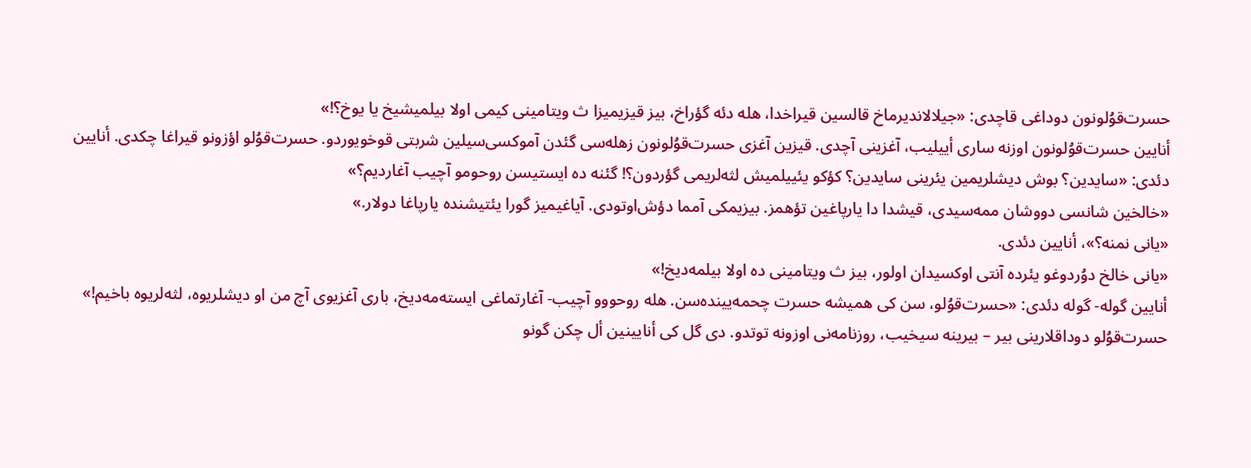حسرت‌قوُلونون دوداغی قاچدی: «جیلالاندیرماخ قالسین قیراخدا، هله دئه گؤراخ، بیز قیزیمیزا ث ویتامینی کیمی اولا بیلمیشیخ یا یوخ؟!»
أنایین حسرت‌قوُلونون اوزنه ساری أییلیب، آغزینی آچدی. قیزین آغزی حسرت‌قوُلونون زهله‌سی گئدن آموکسی‌سیلین شربتی قوخویوردو. حسرت‌قوُلو اؤزونو قیراغا چکدی. أنایین دئدی: «سایدین؟ بوش دیشلریمین یئرینی سایدین؟ کؤکو یئییلمیش لثه‌لریمی گؤردون؟! گئنه ده ایستیسن روحومو آچیب آغاردیم؟»
«خالخین شانسی دووشان ممه‌سیدی، قیشدا دا یارپاغین تؤهمز. بیزیمکی آمما دؤش‌اوتودی. آیاغیمیز گورا یئتیشنده یارپاغا دولار.»
«یانی نمنه؟»، أنایین دئدی.
«یانی خالخ دوُردوغو یئرده آنتی اوکسیدان اولور، بیز ث ویتامینی ده اولا بیلمه‌دیخ!»
أنایین گوله- گوله دئدی: «حسرت‌قوُلو، سن کی همیشه حسرت چحمه‌یینده‌سن. هله روحووو آچیب- آغارتماغی ایسته‌مه‌دیخ، باری آغزیوی آچ من او دیشلریوه، لثه‌لریوه باخیم!»
حسرت‌قوُلو دوداقلارینی بیر – بیرینه سیخیب، روزنامه‌نی اوزونه توتدو. دی گل کی أنایینین أل چکن گونو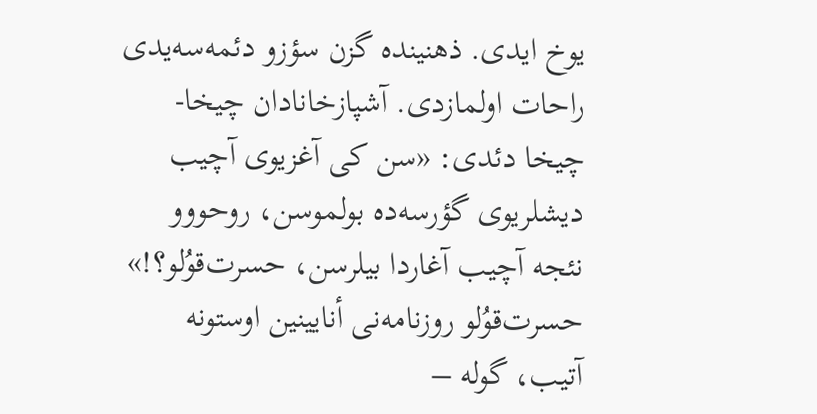یوخ ‌ایدی. ذهنینده گزن سؤزو دئمه‌سه‌یدی راحات اولمازدی. آشپازخانادان چیخا- چیخا دئدی: «سن کی آغزیوی آچیب دیشلریوی گؤرسه‌ده بولموسن، روحووو نئجه آچیب آغاردا بیلرسن، حسرت‌قوُلو؟!»
حسرت‌قوُلو روزنامه‌نی أنایینین اوستونه آتیب، گوله –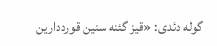گوله دئدی: «قیز گئنه سنین قورددارین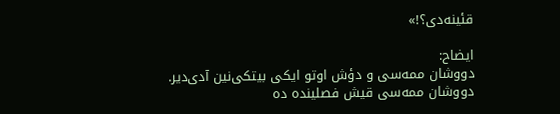قئینه‌دی؟!»

ایضاح:
دووشان ممه‌سی و دؤش اوتو ایکی بیتکی‌نین آدی‌دیر.
دووشان ممه‌سی قیش فصلینده ده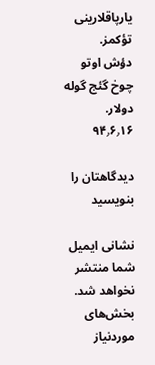یارپاقلارینی تؤکمز.
دؤش اوتو چوخ گئج گوله دولار.
۹۴٫۶٫۱۶

دیدگاهتان را بنویسید

نشانی ایمیل شما منتشر نخواهد شد. بخش‌های موردنیاز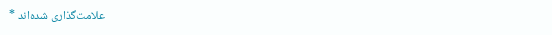علامت‌گذاری شده‌اند *